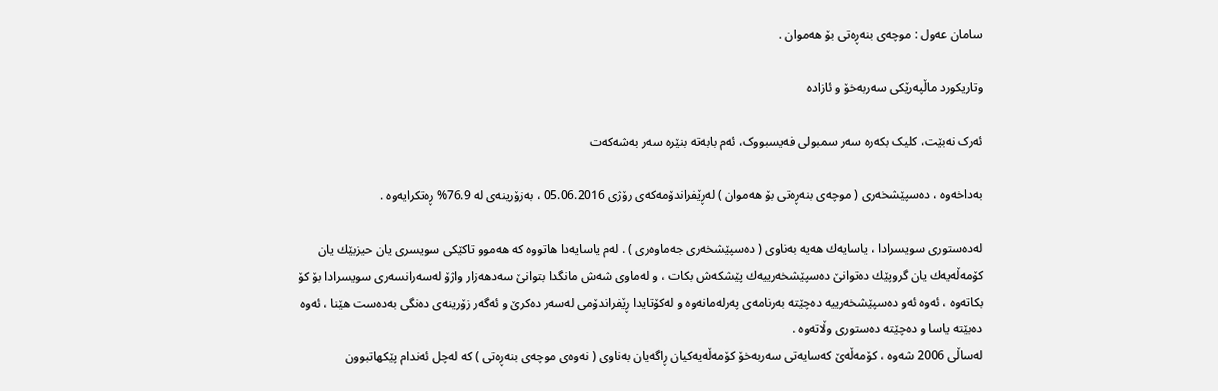سامان عه‌ول : موچه‌ی بنه‌ڕه‌تی بۆ هه‌موان .

وتاریکورد ماڵپەرێکی سەربەخۆ و ئازادە

ئەرک نەبێت، کلیک بکەرە سەر سمبولی فەیسبووک، ئەم بابەتە بنێرە سەر بەشەکەت

به‌داخه‌وه‌ ، ده‌سپێشخه‌ری ( موچه‌ی بنه‌ڕه‌تی بۆ هه‌موان ) له‌ڕێفراندۆمه‌كه‌ی رۆژی 05.06.2016 ، به‌زۆرینه‌ی له‌ 76.9% ڕه‌تكرایه‌وه‌ .

له‌ده‌ستوری سویسرادا ، یاسایه‌ك هه‌یه ‌به‌ناوی ( ده‌سپێشخه‌ری جه‌ماوه‌ری ) . له‌م یاسایه‌دا هاتووه‌ كه ‌هه‌موو تاكێكی سویسری یان حیزبێك یان كۆمه‌ڵه‌یه‌ك یان گروپێك ده‌توانێ ده‌سپێشخه‌رییه‌ك پێشكه‌ش بكات ، و له‌ماوی شه‌ش مانگدا بتوانێ سه‌دهه‌زار واژۆ له‌سه‌رانسه‌ری سویسرادا بۆ كۆ بكاته‌وه‌ ، ئه‌وه‌ ئه‌و ده‌سپێشخه‌رییه ‌ده‌چێته ‌به‌رنامه‌ی په‌رله‌مانه‌وه‌ و له‌كۆتایدا ڕێفراندۆمی له‌سه‌ر ده‌كرێ و ئه‌گه‌ر زۆرینه‌ی ده‌نگی به‌ده‌ست هێنا ، ئه‌وه‌ ده‌بێته‌ یاسا و ده‌چێته‌ ده‌ستوری وڵاته‌وه ‌.
له‌ساڵی 2006 شه‌وه‌ ، كۆمه‌ڵه‌ێ كه‌سایه‌تی سه‌ربه‌خۆ كۆمه‌ڵه‌یه‌كیان ڕاگه‌یان به‌ناوی ( نه‌وه‌ی موچه‌ی بنه‌ڕه‌تی ) كه‌ له‌چل ئه‌ندام پێكهاتبوون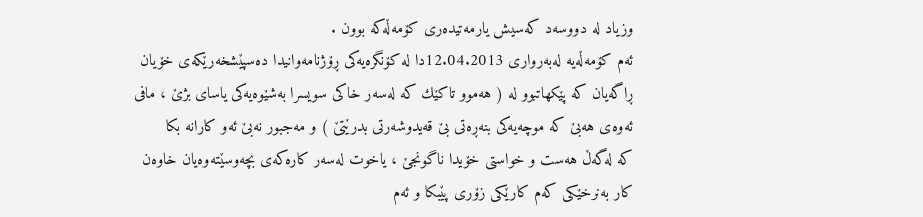وزیاد له‌ دووسه‌د كه‌سیش یارمه‌تیده‌ری كۆمه‌ڵه‌كه‌ بوون .
ئه‌م كۆمه‌ڵه‌یه ‌له‌به‌رواری 12.04.2013دا له‌ كۆنگره‌یه‌كی ڕۆژنامه‌وانیدا ده‌سپێشخه‌رێكه‌ی خۆیان ڕاگه‌یان كه‌ پێكهاتبوو له‌ ( هه‌موو تاكێك كه‌ له‌سه‌ر خاكی سویسرا به‌شێوه‌یه‌كی یاسای بژێ ، مافی ئه‌وه‌ی هه‌بێ كه‌ موچه‌یه‌كی بنه‌ڕه‌تی بێ قه‌یدوشه‌رتی بدرێتێ ) و مه‌جبور نه‌بێ ئه‌و كارانه ‌بكا كه ‌له‌گه‌ڵ هه‌ست و خواستی خۆیدا ناگونجێ ، یاخوت له‌سه‌ر كاره‌كه‌ی بچه‌وسێته‌وه‌یان خاوه‌ن كار به‌نرخێكی كه‌م كارێكی زۆری پێبكا و ئه‌م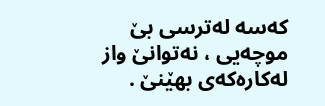كه‌سه ‌له‌ترسی بێ موچه‌یی ، نه‌توانێ واز له‌كاره‌كه‌ی بهێنێ .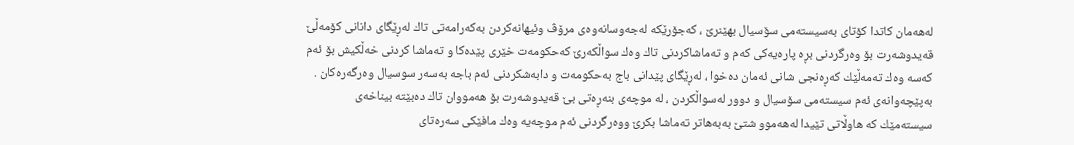له‌هه‌مان كاتدا كۆتای به‌سیسته‌می سۆسیال بهێنرێ ، كه‌جۆرێكه‌ له‌جه‌وسانه‌وه‌ی مرۆڤ وئیهانه‌كردن به‌كه‌رامه‌تی تاك له‌ڕێگای دانانی كۆمه‌ڵێ قه‌یدوشه‌رت بۆ وه‌رگردنی بڕه ‌پاره‌یه‌كی كه‌م و ته‌ماشاكردنی تاك وه‌ك سواڵكه‌رێ كه‌حكومه‌ت خێری پێده‌كا و ته‌ماشا كردنی خه‌ڵكیش بۆ ئه‌م كه‌سه ‌وه‌ك ته‌مه‌ڵێك كه‌ڕه‌نجی شانی ئه‌مان ده‌خوا ، له‌ڕێگای پێدانی باج به‌حكومه‌ت و دابه‌شكردنی ئه‌م باجه ‌به‌سه‌ر سوسیال وه‌رگه‌ره‌كان .
به‌پێچه‌وانه‌ی ئه‌م سیسته‌می سۆسیال و دوور له‌سواڵكردن ، له‌ موچه‌ی بنه‌ڕه‌تی بێ قه‌یدوشه‌رت بۆ هه‌مووان تاك ده‌بێته‌ بیناخه‌ی سیسته‌مێك كه‌ هاوڵاتی تێیدا له‌هه‌موو شتێ به‌به‌هاتر ته‌ماشا بكرێ ووه‌رگردنی ئه‌م موچه‌یه ‌وه‌ك مافێكی سه‌ره‌تای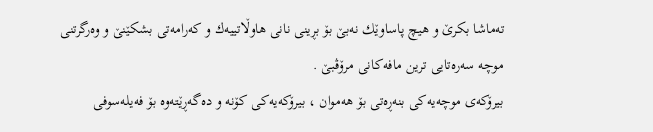ته‌ماشا بكرێ و هیچ پاساوێك نه‌بێ بۆ بڕینی نانی هاوڵاتییه‌ك و كه‌رامه‌تی بشكێنێ و وه‌رگرتنی موچه‌ سه‌ره‌تایی ترین مافه‌كانی مرۆڤبێ .
بیرۆكه‌ی موچه‌یه‌كی بنه‌ڕه‌تی بۆ هه‌موان ، بیرۆكه‌یه‌كی كۆنه‌ و ده‌گه‌ڕێته‌وه ‌بۆ فه‌یله‌سوفی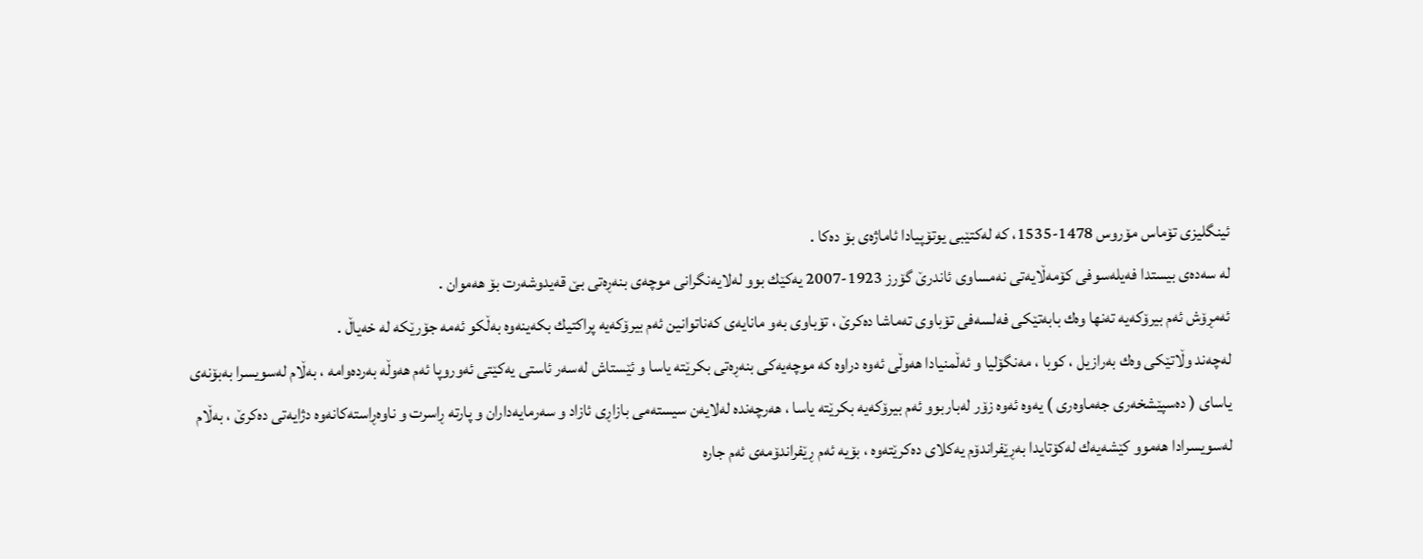ئینگلیزی تۆماس مۆروس 1478-1535، كه ‌له‌كتێبی یوتۆپیادا ئاماژه‌ی بۆ ده‌كا .
له سه‌ده‌ی بیستدا فه‌یله‌سوفی كۆمه‌ڵایه‌تی نه‌مساوی ئاندرێ گۆرز 1923-2007 یه‌كێك بوو له‌لایه‌نگرانی موچه‌ی بنه‌ڕه‌تی بێ قه‌یدوشه‌رت بۆ هه‌موان .
ئه‌مڕۆش ئه‌م بیرۆكه‌یه ‌ته‌نها وه‌ك بابه‌تێكی فه‌لسه‌فی تۆباوی ته‌ماشا ده‌كرێ ، تۆباوی به‌و مانایه‌ی كه‌ناتوانین ئه‌م بیرۆكه‌یه ‌پراكتیك بكه‌ینه‌وه‌ به‌ڵكو ئه‌مه‌ جۆرێكه‌ له‌ خه‌یاڵ .
له‌چه‌ند وڵاتێكی وه‌ك به‌رازیل ، كوبا ، مه‌نگۆلیا و ئه‌ڵمنیادا هه‌وڵی ئه‌وه ‌دراوه ‌كه ‌موچه‌یه‌كی بنه‌ڕه‌تی بكرێته ‌یاسا و ئێستاش له‌سه‌ر ئاستی یه‌كێتی ئه‌وروپا ئه‌م هه‌وڵه ‌به‌رده‌وامه ‌، به‌ڵام له‌سویسرا به‌بۆنه‌ی یاسای ( ده‌سپێشخه‌ری جه‌ماوه‌ری ) یه‌وه ‌ئه‌وه ‌زۆر له‌بار‌بوو ‌ئه‌م بیرۆكه‌یه‌ بكرێته‌ یاسا ، هه‌رچه‌نده ‌له‌لایه‌ن سیسته‌می بازاڕی ئازاد و سه‌رمایه‌داران و پارته ‌ڕاسرت و ناوه‌ڕاسته‌كانه‌وه ‌دژایه‌تی ده‌كرێ ، به‌ڵام له‌سویسرادا هه‌موو كێشه‌یه‌ك له‌كۆتایدا به‌ڕێفراندۆم یه‌كلای ده‌كرێته‌وه‌ ، بۆیه ‌ئه‌م ڕێفراندۆمه‌ی ئه‌م جاره‌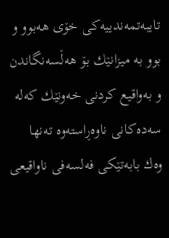تایبه‌تمه‌ندییه‌كی خۆی هه‌بوو و بوو به ‌میزانێك بۆ هه‌ڵسه‌نگاندن و به‌واقیع كردنی خه‌ونێك كه‌له‌ سه‌ده‌كانی ناوه‌ڕاسته‌وه ‌ته‌نها وه‌ك بابه‌تێكی فه‌لسه‌فی ناواقیعی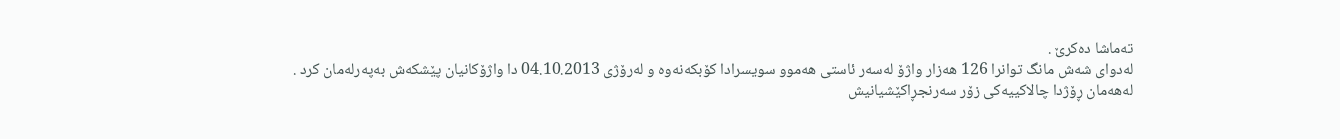ته‌ماشا ده‌كرێ .
له‌دوای شه‌ش مانگ توانرا 126 هه‌زار واژۆ له‌سه‌ر ئاستی هه‌موو سویسرادا كۆبكه‌نه‌وه‌ و له‌رۆژی 04.10.2013 دا واژۆكانیان پێشكه‌ش به‌په‌رله‌مان كرد .
له‌هه‌مان ڕۆژدا چالاكییه‌كی زۆر سه‌رنجڕاكێشیانیش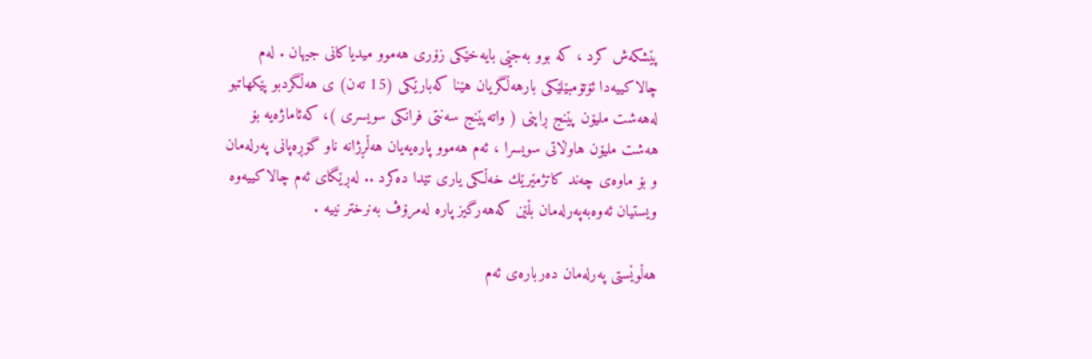پێشكه‌ش كرد ، كه ‌بوو به‌جێی بایه‌خێكی زۆری هه‌موو میدیاكانی جیهان . له‌م چالاكییه‌دا ئۆتۆمبێلێكی بارهه‌ڵگریان هێنا كه‌بارێكی (15 ته‌ن) ی هه‌ڵگردبو پێكهاتبو له‌هه‌شت ملیۆن پێنج ڕاپنی ( واته‌پێنج سه‌نتی فرانكی سویسری )، كه‌ئاماژه‌یه‌ بۆ هه‌شت ملیۆن هاوڵاتی سویسرا ، ئه‌م هه‌موو پاره‌یه‌یان هه‌ڵڕژانه‌ ناو گۆڕه‌پانی په‌رله‌مان و بۆ ماوه‌ی چه‌ند كاتژمێرێك خه‌ڵكی یاری تێدا ده‌كرد .. له‌ڕێگای ئه‌م چالاكییه‌وه‌ ویستیان ئه‌وه‌به‌په‌رله‌مان بڵێن كه‌هه‌رگیز پاره ‌له‌مرۆڤ به‌نرختر نییه ‌.

هه‌ڵوێستی په‌رله‌مان ده‌رباره‌ی ئه‌م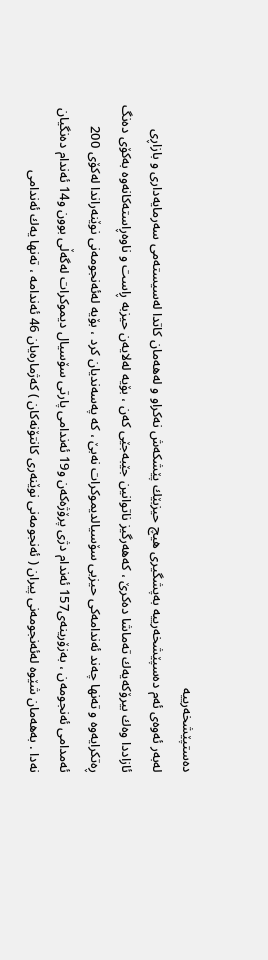ده‌ستپێشخه‌رییه
له‌به‌ر ئه‌وه‌ی ئه‌م ده‌سپێشخه‌رییه به‌پشگیری هیچ حیزبێك پێشكه‌ش نه‌كراو ‌و له‌هه‌مان كاتدا له‌سیسته‌می سه‌رمایه‌داری و بازاڕی ئازاددا وه‌ك بیرۆكه‌یه‌ك ته‌ماشا ده‌كرێ ، كه‌هه‌رگیز ناتوانین جێبه‌جێی كه‌ن ، بۆیه له‌لایه‌ن حیزبه‌ ڕاست و ناوه‌ڕاسته‌كانه‌وه‌ به‌كۆی ده‌نگ ڕه‌تكرایه‌وه ‌و ته‌نها چه‌ند ئه‌ندامه‌كی حیزبی سۆسیالدیموكرات نه‌بێ ، كه‌ په‌سه‌ندیان كرد ، بۆیه ‌له‌ئه‌نجومه‌نی نوێنه‌راندا له‌كۆی 200 ئه‌مدامی ئه‌نجومه‌ن ، به‌زۆرینه‌ی157 ئه‌ندام دژی پرۆژه‌كه‌ن و19 ئه‌ندامی پارتی سۆسیال دیموكرات له‌گه‌ڵی بوون و14 ئه‌ندام ده‌نگیان نه‌دا . به‌هه‌مان شێوه‌ له‌ئه‌نجومه‌نی پیران ( ئه‌نجومه‌نی نوێنه‌ری كانتۆنه‌كان ) كه‌ژماره‌یان 46 ئه‌ندامه‌ ، ته‌نها یه‌ك ئه‌ندامی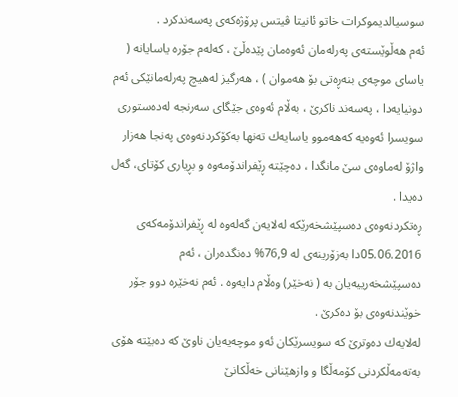سوسیالدیموكرات خاتو ئانیتا ڤیتس پرۆژه‌كه‌ی په‌سه‌ندكرد .
ئه‌م هه‌ڵوێسته‌ی په‌رله‌مان ئه‌وه‌مان پێده‌ڵێ ، كه‌له‌م جۆره ‌یاسایانه ‌( یاسای موچه‌ی بنه‌ڕه‌تی بۆ هه‌موان ) ، هه‌رگیز له‌هیچ په‌رله‌مانێكی ئه‌م دونیایه‌دا ، په‌سه‌ند ناكرێ ، به‌ڵام ئه‌وه‌ی جێگای سه‌رنجه ‌له‌ده‌ستوری سویسرا ئه‌وه‌یه ‌كه‌هه‌موو یاسایه‌ك ته‌نها به‌كۆكردنه‌وه‌ی په‌نجا هه‌زار واژۆ له‌ماوه‌ی سێ مانگدا ، ده‌چێته‌ ڕێفراندۆمه‌وه ‌و بڕیاری كۆتای، گه‌ل ده‌یدا .
ڕه‌تكردنه‌وه‌ی ده‌سپێشخه‌رێكه ‌له‌لایه‌ن ‌گه‌له‌وه‌ له‌ ڕێفراندۆمه‌كه‌ی 05.06.2016دا به‌زۆرینه‌ی له‌ 76,9% ده‌نگده‌ران ، ئه‌م ده‌سپێشخه‌رییه‌یان‌ به‌ ( نه‌خێر) وه‌ڵام دایه‌وه ‌. ئه‌م نه‌خێره ‌دوو جۆر خوێندنه‌وه‌ی بۆ ده‌كرێ .
له‌لایه‌ك ده‌وترێ كه ‌سویسرێكان ئه‌و موچه‌یه‌یان ناوێ كه ‌ده‌بێته‌ هۆی به‌ته‌مه‌ڵكردنی كۆمه‌ڵگا و وازهێنانی خه‌ڵكانێ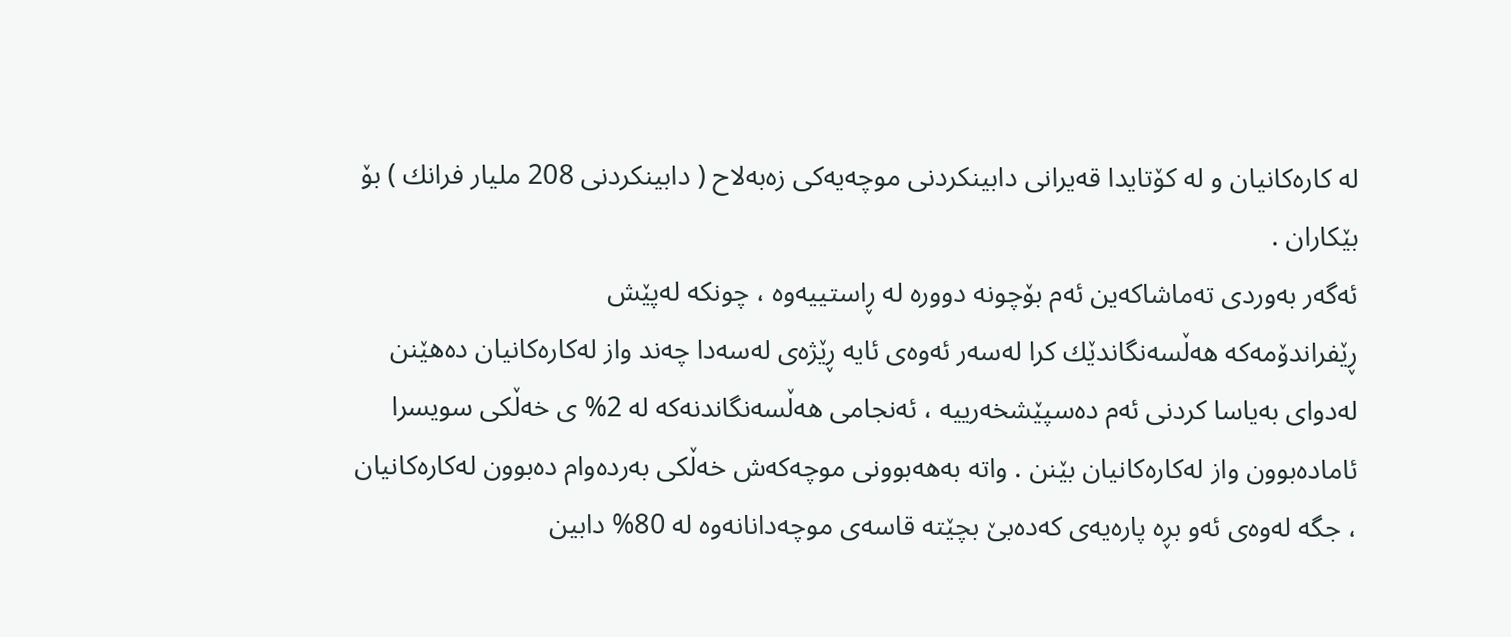له ‌كاره‌كانیان و له‌ ‌كۆتایدا قه‌یرانی دابینكردنی موچه‌یه‌كی زه‌به‌لاح ( دابینكردنی 208 ملیار فرانك ) بۆ بێكاران .
ئه‌گه‌ر به‌وردی ته‌ماشاكه‌ین ئه‌م بۆچونه‌ دووره ‌له ‌ڕاستییه‌وه‌ ، چونكه ‌له‌پێش ڕێفراندۆمه‌كه ‌هه‌ڵسه‌نگاندێك كرا له‌سه‌ر ئه‌وه‌ی ئایه ‌ڕێژه‌ی له‌سه‌دا چه‌ند واز له‌كاره‌كانیان ده‌هێنن له‌دوای به‌یاسا كردنی ئه‌م ده‌سپێشخه‌رییه‌ ، ئه‌نجامی هه‌ڵسه‌نگاندنه‌كه ‌له‌ 2% ی خه‌ڵكی سویسرا ئاماده‌بوون واز له‌كاره‌كانیان بێنن . واته‌ به‌هه‌بوونی موچه‌كه‌ش خه‌ڵكی به‌رده‌وام ده‌بوون له‌كاره‌كانیان ، جگه ‌له‌وه‌ی ئه‌و بڕه‌ پاره‌یه‌ی كه‌ده‌بێ بچێته‌ قاسه‌ی موچه‌دانانه‌وه ‌له‌ 80% دابین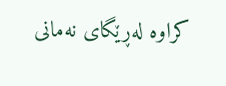كراوه ‌له‌ڕێگای نه‌مانی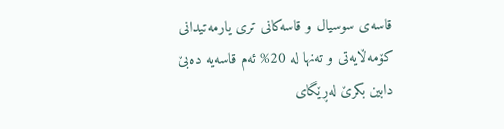قاسه‌ی سوسیال و قاسه‌كانی تری یارمه‌تیدانی كۆمه‌ڵایه‌تی و ته‌نها له‌ 20% ئه‌م قاسه‌یه ‌ده‌بێ دابین بكرێ له‌ڕێگای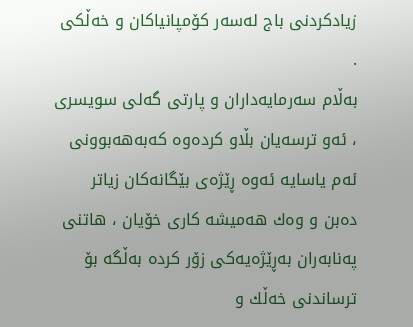زیادكردنی باج له‌سه‌ر كۆمپانیاكان و خه‌ڵكی .
به‌ڵام سه‌رمایه‌داران و پارتی گه‌لی سویسری ، ئه‌و ترسه‌یان بڵاو كرده‌وه ‌كه‌به‌هه‌بوونی ئه‌م یاسایه ‌ئه‌وه ‌ڕێژه‌ی بێگانه‌كان زیاتر ده‌بن و وه‌ك هه‌میشه‌ كاری خۆیان ، هاتنی په‌نابه‌ران به‌ڕێژه‌یه‌كی زۆر كرده ‌به‌ڵگه ‌بۆ ترساندنی خه‌ڵك و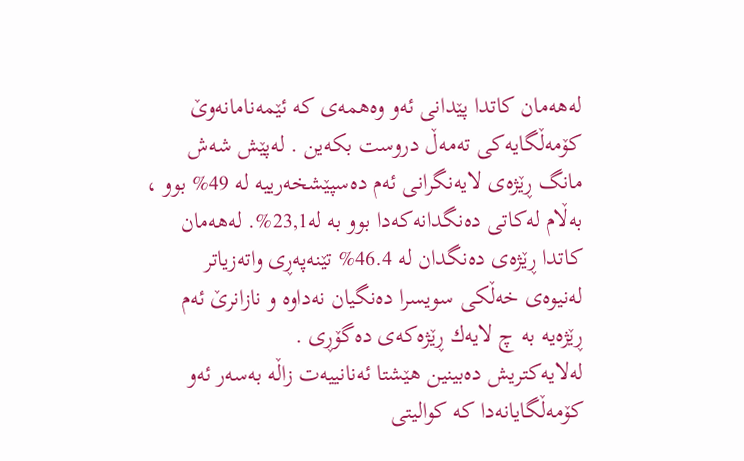له‌هه‌مان كاتدا پێدانی ئه‌و وه‌همه‌ی كه ‌ئێمه‌نامانه‌وێ كۆمه‌ڵگایه‌كی ته‌مه‌ڵ دروست بكه‌ین . له‌پێش شه‌ش مانگ ڕێژه‌ی لایه‌نگرانی ئه‌م ده‌سپێشخه‌رییه ‌له ‌49% بوو ، به‌ڵام له‌كاتی ده‌نگدانه‌كه‌دا بوو به‌ ‌له‌23,1%. له‌هه‌مان كاتدا ‌ڕێژه‌ی ده‌نگدان له‌ 46.4% تێنه‌په‌ڕی واته‌زیاتر له‌نیوه‌ی خه‌ڵكی سویسرا ده‌نگیان نه‌داوه‌ و نازانرێ ئه‌م ڕێژه‌یه‌ به‌ ‌چ لایه‌ك ڕێژه‌كه‌ی ده‌گۆڕی .
له‌لایه‌كتریش ده‌بینین هێشتا ئه‌نانییه‌ت زاڵه‌ به‌سه‌ر ئه‌و كۆمه‌ڵگایانه‌دا كه‌ كوالیتی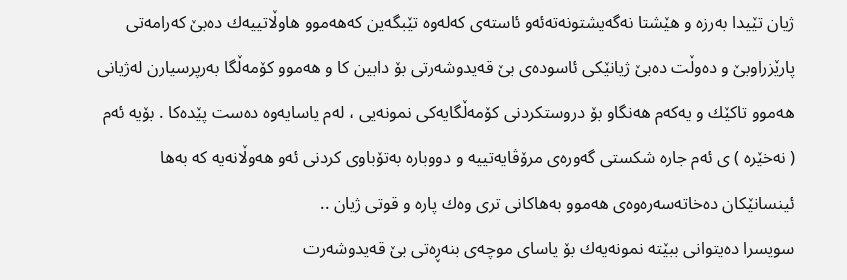ژیان تێیدا به‌رزه‌ و هێشتا نه‌گه‌یشتونه‌ته‌ئه‌و ئاسته‌ی كه‌له‌وه ‌تێبگه‌ین كه‌هه‌موو هاوڵاتییه‌ك ده‌بێ كه‌رامه‌تی پارێزراوبێ و ده‌وڵت ده‌بێ ژیانێكی ئاسوده‌ی بێ قه‌یدوشه‌رتی بۆ دابین كا و هه‌موو كۆمه‌ڵگا ‌به‌رپرسیارن له‌ژیانی هه‌موو تاكێك و یه‌كه‌م هه‌نگاو بۆ دروستكردنی كۆمه‌ڵگایه‌كی نمونه‌یی ، له‌م یاسایه‌وه ‌ده‌ست پێده‌كا . بۆیه ‌ئه‌م ( نه‌خێره ‌) ی ئه‌م جاره ‌شكستی گه‌وره‌ی مرۆڤایه‌تییه ‌و دووباره‌ به‌تۆباوی كردنی ئه‌و هه‌وڵانه‌یه‌ كه ‌به‌ها ئینسانێكان‌ ده‌خاته‌سه‌ره‌وه‌ی هه‌موو به‌هاكانی تری وه‌ك پاره‌ و قوتی ژیان ..
سویسرا ده‌یتوانی ببێته ‌نمونه‌یه‌ك بۆ یاسای موچه‌ی بنه‌ڕه‌تی بێ قه‌یدوشه‌رت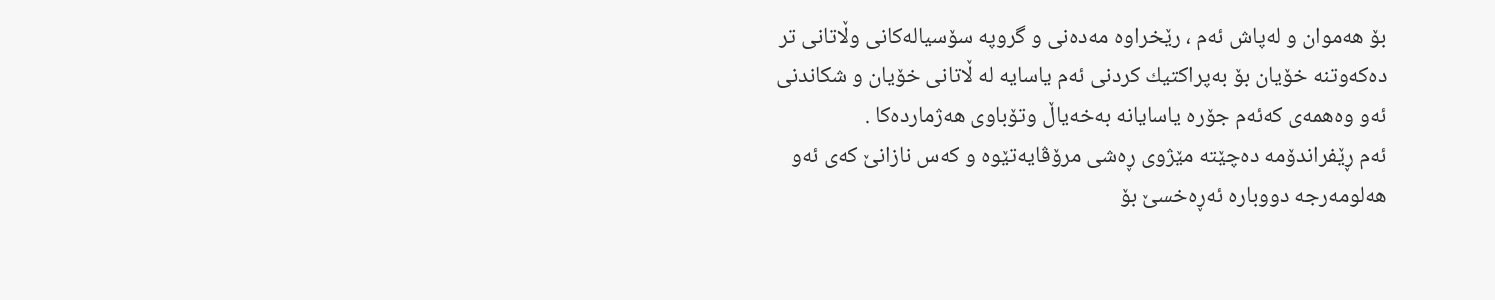بۆ هه‌موان و له‌پاش ئه‌م ، رێخراوه ‌مه‌ده‌نی و گروپه ‌سۆسیاله‌كانی وڵاتانی تر ده‌كه‌وتنه‌ خۆیان بۆ به‌پراكتیك كردنی ئه‌م یاسایه ‌له‌ ڵاتانی خۆیان و شكاندنی ئه‌و وه‌همه‌ی كه‌ئه‌م جۆره‌ یاسایانه‌ به‌خه‌یاڵ وتۆباوی هه‌ژمارده‌كا .
ئه‌م ڕێفراندۆمه ‌ده‌چێته‌ مێژوی ڕه‌شی مرۆڤایه‌تێوه‌ و كه‌س نازانێ كه‌ی ئه‌و هه‌لومه‌رجه ‌دووباره ‌ئه‌ڕه‌خسێ بۆ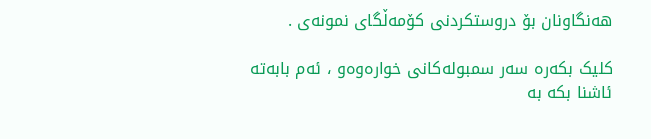هه‌نگاونان بۆ دروستكردنی كۆمه‌ڵگای نمونه‌ی .

کلیک بکەرە سەر سمبولەکانی خوارەوەو ، ئەم بابەتە ئاشنا بکە بە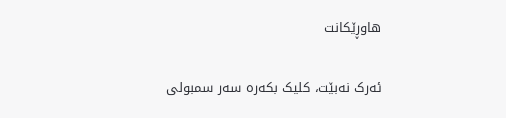هاوڕێکانت

ئەرک نەبێت، کلیک بکەرە سەر سمبولی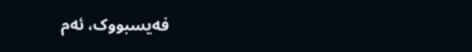فەیسبووک، ئەم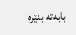بابەتە بنێرە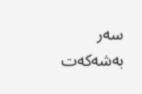سەر بەشەکەت